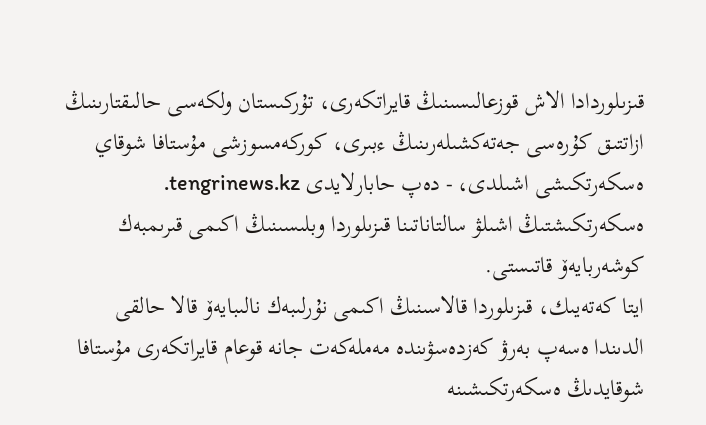قىزىلوردادا الاش قوزعالىسىنىڭ قايراتكەرى، تۇركىستان ولكەسى حالىقتارىنىڭ ازاتتىق كۇرەسى جەتەكشىلەرىنىڭ ءبىرى، كوركەمسوزشى مۇستافا شوقاي ەسكەرتكىشى اشىلدى، - دەپ حابارلايدى tengrinews.kz.
ەسكەرتكىشتىڭ اشىلۋ سالتاناتىنا قىزىلوردا وبلىسىنىڭ اكىمى قىرىمبەك كوشەربايەۆ قاتىستى.
ايتا كەتەيىك، قىزىلوردا قالاسىنىڭ اكىمى نۇرلىبەك نالىبايەۆ قالا حالقى الدىندا ەسەپ بەرۋ كەزدەسۋىندە مەملەكەت جانە قوعام قايراتكەرى مۇستافا شوقايدىڭ ەسكەرتكىشىنە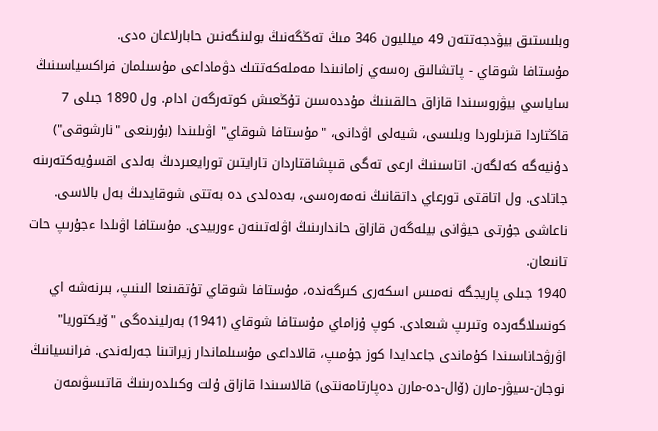وبلىستىق بيۋدجەتتەن 49 ميلليون 346 مىڭ تەڭگەنىڭ بولىنگەنىن حابارلاعان ەدى.
مۇستافا شوقاي - پاتشالىق رەسەي زامانىندا مەملەكەتتىك دۋماداعى مۇسىلمان فراكسياسىنىڭ ساياسي بيۋروسىندا قازاق حالقىنىڭ مۇددەسىن تۇڭعىش كوتەرگەن ادام. ول 1890 جىلى 7 قاڭتاردا قىزىلوردا وبلىسى، شيەلى اۋدانى، "مۇستافا شوقاي" اۋىلىندا (بۇرىنعى "نارشوقى") دۇنيەگە كەلگەن. اتاسىنىڭ ارعى تەگى قىپشاقتاردان تارايتىن تورايعىردىڭ بەلدى اقسۇيەكتەرىنە جاتادى. ول اتاقتى تورعاي داتقانىڭ نەمەرەسى، بەدەلدى دە بەتتى شوقايدىڭ بەل بالاسى. ناعاشى جۇرتى حيۋانى بيلەگەن قازاق حاندارىنىڭ اۋلەتىنەن ءوربيدى. مۇستافا اۋىلدا ءجۇرىپ حات تانىعان.
1940 جىلى پاريجگە نەمىس اسكەرى كىرگەندە، مۇستافا شوقاي تۇتقىنعا الىنىپ، بىرنەشە اي كونسلاگەردە وتىرىپ شىعادى. كوپ ۇزاماي مۇستافا شوقاي (1941) بەرليندەگى "ۆيكتوريا" اۋرۋحاناسىندا كۇماندى جاعدايدا كوز جۇمىپ، قالاداعى مۇسىلماندار زيراتىنا جەرلەندى. فرانسيانىڭ نوجان-سيۋر-مارن (ۆال-دە-مارن دەپارتامەنتى) قالاسىندا قازاق ۇلت وكىلدەرىنىڭ قاتىسۋىمەن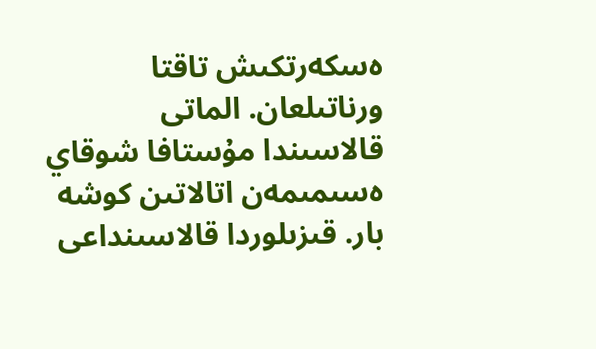ەسكەرتكىش تاقتا ورناتىلعان. الماتى قالاسىندا مۇستافا شوقاي ەسىمىمەن اتالاتىن كوشە بار. قىزىلوردا قالاسىنداعى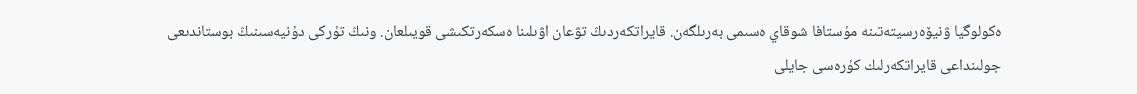ەكولوگيا ۋنيۆەرسيتەتىنە مۇستافا شوقاي ەسىمى بەرىلگەن. قايراتكەردىڭ تۋعان اۋىلىنا ەسكەرتكىشى قويىلعان. ونىڭ تۇركى دۇنيەسىنىڭ بوستاندىعى جولىنداعى قايراتكەرلىك كۇرەسى جايلى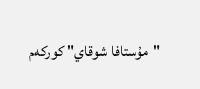"مۇستافا شوقاي" كوركەم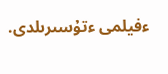ءفيلمى ءتۇسىرىلدى.